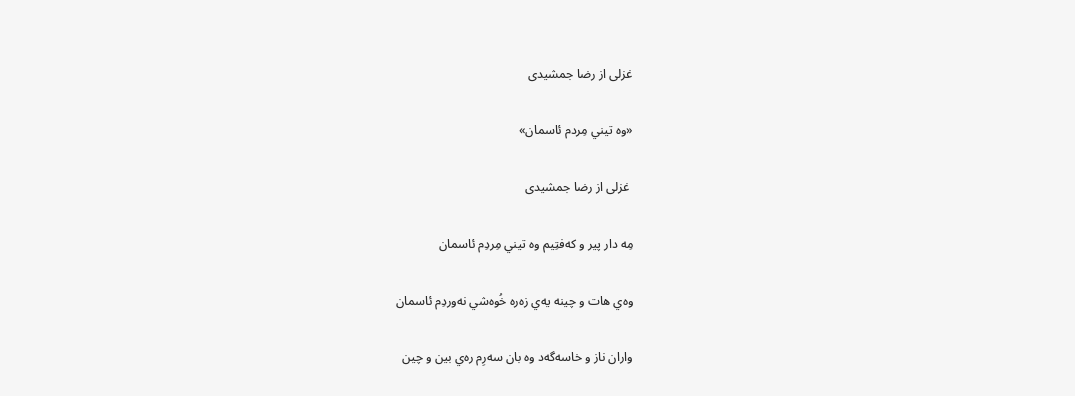غزلی از رضا جمشیدی

«وه‌ تيني مِردم ئاسمان»

 غزلی از رضا جمشیدی

مِه دار پير و كه‌فتِيم وه تيني مِردِم ئاسمان

وه‌ي هات و چينه يه‌ي زه‌ره خُوه‌شي نه‌وردِم ئاسمان

واران ناز و خاسه‌گه‌د وه بان سه‌رِم ره‌ي بين و چين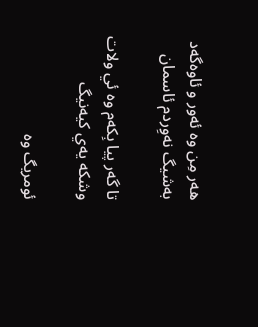هه‌ر مِن وه ئه‌ور و ئاوه‌گه‌د به‌شيگ نه‌وِردم ئاسمان

تا گه‌ر پيا بِكه‌م وه ئي ولات وشكه يه‌ي كيه‌نيگ

ئومريگ وه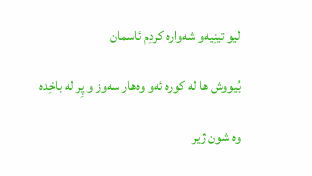ليو تينِيه‌و شه‌واره كردِم ئاسمان

بُيووش ها له كوره ئه‌و وه‌هار سه‌وز و پِر له باخِده

وه شون ژير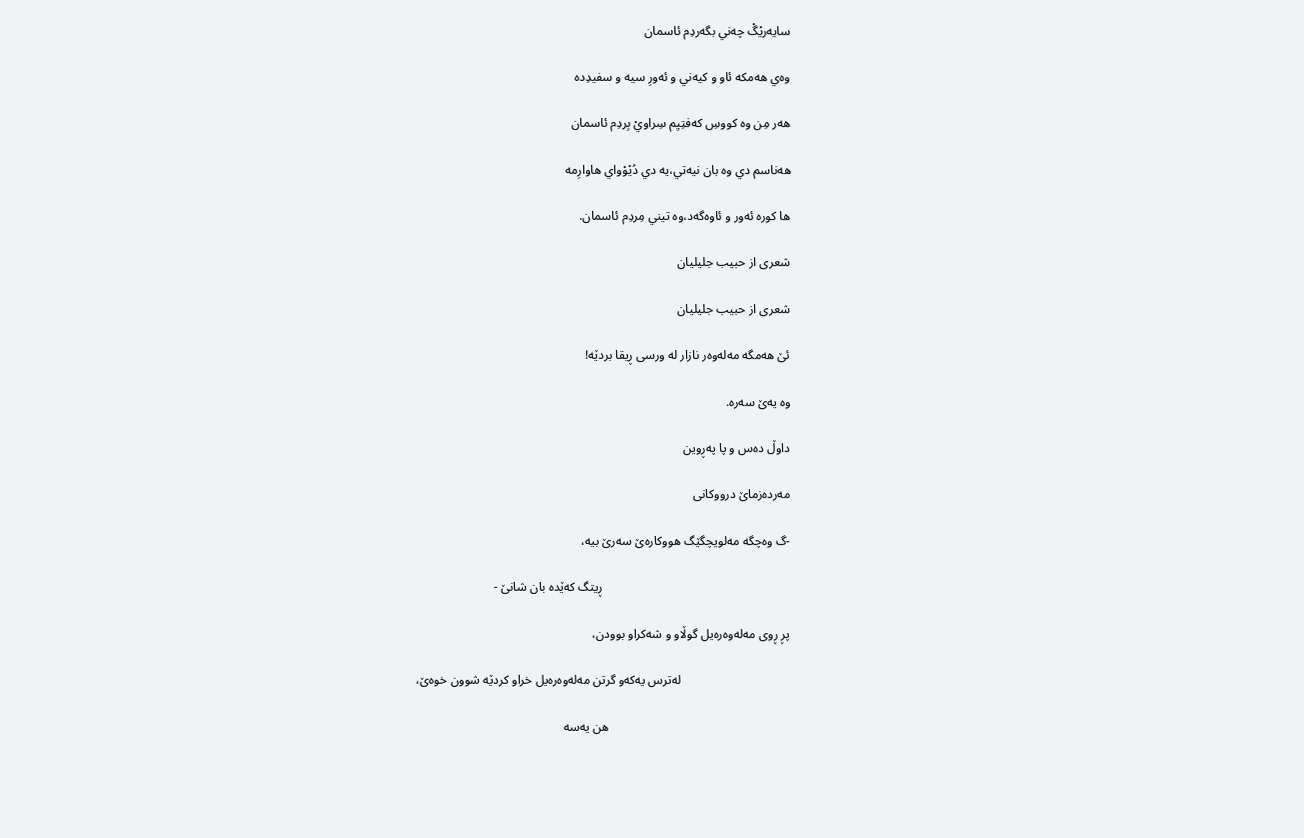سايه‌ريْگْ چه‌ني بگه‌ردِم ئاسمان

وه‌ي هه‌مكه ئاو و كيه‌ني و ئه‌ورِ سيه و سفيدِده

هه‌ر مِن وه كووسِ كه‌فتِيِم سِراويْ بِردِم ئاسمان

هه‌ناسم دي وه بان نيه‌تي،يه دي دُيْوْواي هاوارِمه

ها كوره ئه‌ور و ئاوه‌گه‌د،وه تيني مِردِم ئاسمان.

شعری از حبیب جلیلیان

شعری از حبیب جلیلیان

ئێ هه‌مگه‌ مه‌له‌وه‌ر نازار له‌ ورسی ڕیقا بردێه‌!

وه‌ یه‌ێ سه‌ره‌.

داوڵ ده‌س و پا په‌ڕوین

مه‌رده‌زماێ درووکانی

-گ وه‌چگه‌ مه‌لویچگێگ هووکاره‌ێ سه‌رێ بیه‌،

                                                            ڕیتگ که‌ێده‌ بان شانێ -

پڕ ڕوی مه‌له‌وه‌ره‌یل گوڵاو و شه‌کراو بوودن،

                                   له‌ترس یه‌که‌و گرتن مه‌له‌وه‌ره‌یل خراو کردێه‌ شوون خوه‌ێ،

                                                          هن یه‌سه‌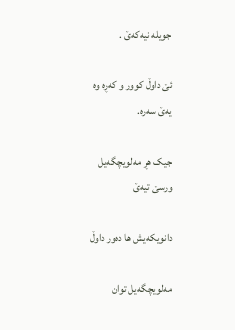جویله‌ نیه‌که‌ێ .

ئێ داوڵ کوور و که‌ڕه‌ وه‌ یه‌ێ سه‌ره‌.

جیک هڕ مه‌لویچگه‌یل ورسێ تیه‌ێ

دانویکه‌یش ها ده‌ور داوڵ

مه‌لویچگه‌یل توان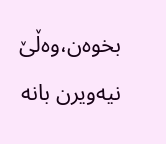بخوه‌ن،وه‌ڵێ نیه‌ویرن بانه‌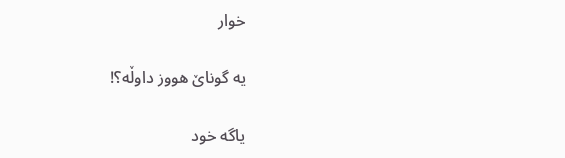خوار

یه‌ گوناێ هووز داوڵه‌؟!

یاگه‌ خود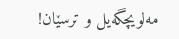مه‌لویچگه‌یل و ترسێان!